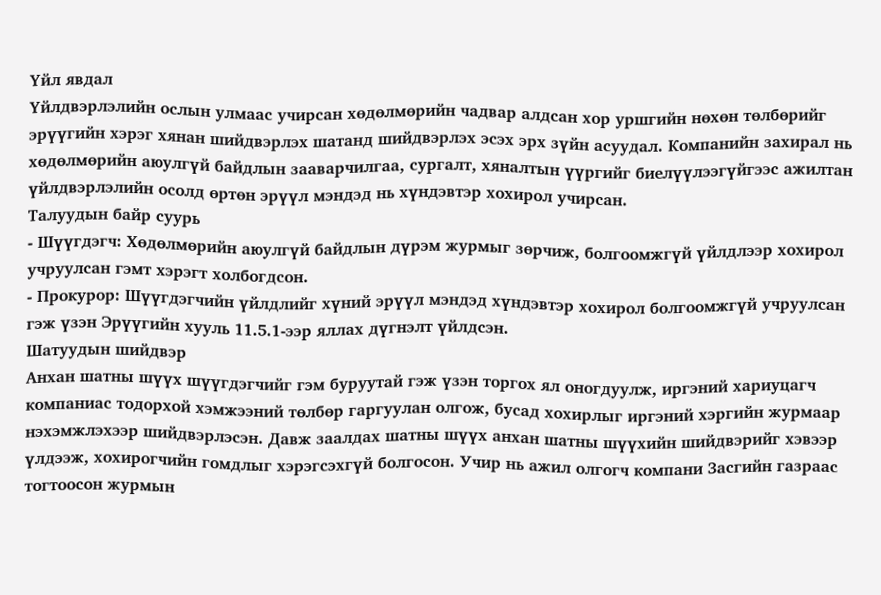Үйл явдал
Үйлдвэрлэлийн ослын улмаас учирсан хөдөлмөрийн чадвар алдсан хор уршгийн нөхөн төлбөрийг эрүүгийн хэрэг хянан шийдвэрлэх шатанд шийдвэрлэх эсэх эрх зүйн асуудал. Компанийн захирал нь хөдөлмөрийн аюулгүй байдлын зааварчилгаа, сургалт, хяналтын үүргийг биелүүлээгүйгээс ажилтан үйлдвэрлэлийн осолд өртөн эрүүл мэндэд нь хүндэвтэр хохирол учирсан.
Талуудын байр суурь
- Шүүгдэгч: Хөдөлмөрийн аюулгүй байдлын дүрэм журмыг зөрчиж, болгоомжгүй үйлдлээр хохирол учруулсан гэмт хэрэгт холбогдсон.
- Прокурор: Шүүгдэгчийн үйлдлийг хүний эрүүл мэндэд хүндэвтэр хохирол болгоомжгүй учруулсан гэж үзэн Эрүүгийн хууль 11.5.1-ээр яллах дүгнэлт үйлдсэн.
Шатуудын шийдвэр
Анхан шатны шүүх шүүгдэгчийг гэм буруутай гэж үзэн торгох ял оногдуулж, иргэний хариуцагч компаниас тодорхой хэмжээний төлбөр гаргуулан олгож, бусад хохирлыг иргэний хэргийн журмаар нэхэмжлэхээр шийдвэрлэсэн. Давж заалдах шатны шүүх анхан шатны шүүхийн шийдвэрийг хэвээр үлдээж, хохирогчийн гомдлыг хэрэгсэхгүй болгосон. Учир нь ажил олгогч компани Засгийн газраас тогтоосон журмын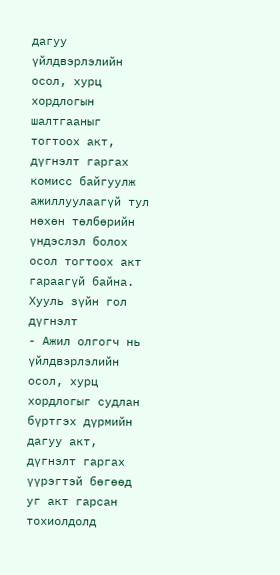дагуу үйлдвэрлэлийн осол, хурц хордлогын шалтгааныг тогтоох акт, дүгнэлт гаргах комисс байгуулж ажиллуулаагүй тул нөхөн төлбөрийн үндэслэл болох осол тогтоох акт гараагүй байна.
Хууль зүйн гол дүгнэлт
- Ажил олгогч нь үйлдвэрлэлийн осол, хурц хордлогыг судлан бүртгэх дүрмийн дагуу акт, дүгнэлт гаргах үүрэгтэй бөгөөд уг акт гарсан тохиолдолд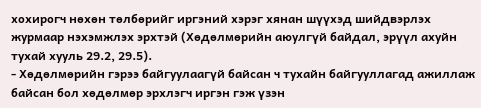хохирогч нөхөн төлбөрийг иргэний хэрэг хянан шүүхэд шийдвэрлэх журмаар нэхэмжлэх эрхтэй (Хөдөлмөрийн аюулгүй байдал, эрүүл ахуйн тухай хууль 29.2, 29.5).
- Хөдөлмөрийн гэрээ байгуулаагүй байсан ч тухайн байгууллагад ажиллаж байсан бол хөдөлмөр эрхлэгч иргэн гэж үзэн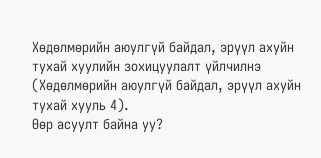Хөдөлмөрийн аюулгүй байдал, эрүүл ахуйн тухай хуулийн зохицуулалт үйлчилнэ (Хөдөлмөрийн аюулгүй байдал, эрүүл ахуйн тухай хууль 4).
Өөр асуулт байна уу?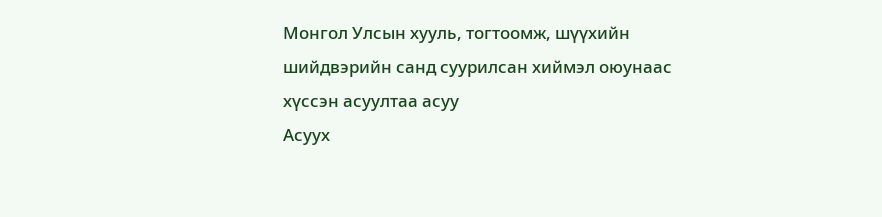Монгол Улсын хууль, тогтоомж, шүүхийн шийдвэрийн санд суурилсан хиймэл оюунаас хүссэн асуултаа асуу
Асуух